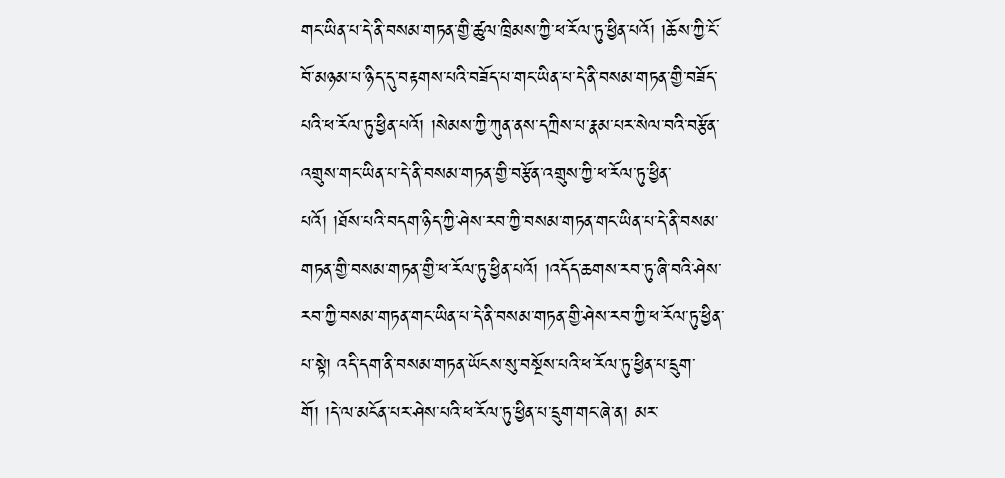གང་ཡིན་པ་དེ་ནི་བསམ་གཏན་གྱི་ཚུལ་ཁྲིམས་ཀྱི་ཕ་རོལ་ཏུ་ཕྱིན་པའོ། །ཆོས་ཀྱི་ངོ་བོ་མཉམ་པ་ཉིད་དུ་བརྟགས་པའི་བཟོད་པ་གང་ཡིན་པ་དེ་ནི་བསམ་གཏན་གྱི་བཟོད་པའི་ཕ་རོལ་ཏུ་ཕྱིན་པའོ། །སེམས་ཀྱི་ཀུན་ནས་དཀྲིས་པ་རྣམ་པར་སེལ་བའི་བརྩོན་འགྲུས་གང་ཡིན་པ་དེ་ནི་བསམ་གཏན་གྱི་བརྩོན་འགྲུས་ཀྱི་ཕ་རོལ་ཏུ་ཕྱིན་པའོ། །ཐོས་པའི་བདག་ཉིད་ཀྱི་ཤེས་རབ་ཀྱི་བསམ་གཏན་གང་ཡིན་པ་དེ་ནི་བསམ་གཏན་གྱི་བསམ་གཏན་གྱི་ཕ་རོལ་ཏུ་ཕྱིན་པའོ། །འདོད་ཆགས་རབ་ཏུ་ཞི་བའི་ཤེས་རབ་ཀྱི་བསམ་གཏན་གང་ཡིན་པ་དེ་ནི་བསམ་གཏན་གྱི་ཤེས་རབ་ཀྱི་ཕ་རོལ་ཏུ་ཕྱིན་པ་སྟེ། འདི་དག་ནི་བསམ་གཏན་ཡོངས་སུ་བསྔོས་པའི་ཕ་རོལ་ཏུ་ཕྱིན་པ་དྲུག་གོ། །དེ་ལ་མངོན་པར་ཤེས་པའི་ཕ་རོལ་ཏུ་ཕྱིན་པ་དྲུག་གང་ཞེ་ན། མར་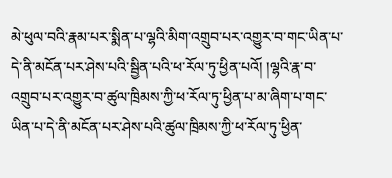མེ་ཕུལ་བའི་རྣམ་པར་སྨིན་པ་ལྷའི་མིག་འགྲུབ་པར་འགྱུར་བ་གང་ཡིན་པ་དེ་ནི་མངོན་པར་ཤེས་པའི་སྦྱིན་པའི་ཕ་རོལ་ཏུ་ཕྱིན་པའོ། །ལྷའི་རྣ་བ་འགྲུབ་པར་འགྱུར་བ་ཚུལ་ཁྲིམས་ཀྱི་ཕ་རོལ་ཏུ་ཕྱིན་པ་མ་ཞིག་པ་གང་ཡིན་པ་དེ་ནི་མངོན་པར་ཤེས་པའི་ཚུལ་ཁྲིམས་ཀྱི་ཕ་རོལ་ཏུ་ཕྱིན་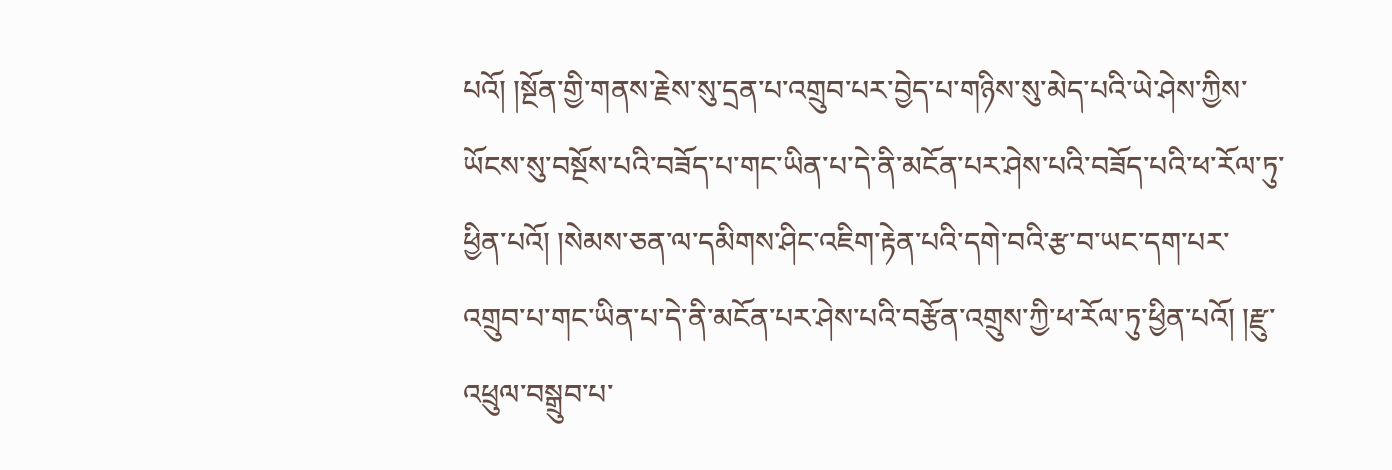པའོ། །སྔོན་གྱི་གནས་རྗེས་སུ་དྲན་པ་འགྲུབ་པར་བྱེད་པ་གཉིས་སུ་མེད་པའི་ཡེ་ཤེས་ཀྱིས་ཡོངས་སུ་བསྔོས་པའི་བཟོད་པ་གང་ཡིན་པ་དེ་ནི་མངོན་པར་ཤེས་པའི་བཟོད་པའི་ཕ་རོལ་ཏུ་ཕྱིན་པའོ། །སེམས་ཅན་ལ་དམིགས་ཤིང་འཇིག་རྟེན་པའི་དགེ་བའི་རྩ་བ་ཡང་དག་པར་འགྲུབ་པ་གང་ཡིན་པ་དེ་ནི་མངོན་པར་ཤེས་པའི་བརྩོན་འགྲུས་ཀྱི་ཕ་རོལ་ཏུ་ཕྱིན་པའོ། །རྫུ་འཕྲུལ་བསྒྲུབ་པ་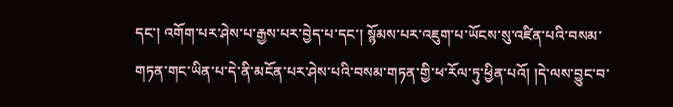དང་། འགོག་པར་ཤེས་པ་རྒྱས་པར་བྱེད་པ་དང་། སྙོམས་པར་འཇུག་པ་ཡོངས་སུ་འཛིན་པའི་བསམ་གཏན་གང་ཡིན་པ་དེ་ནི་མངོན་པར་ཤེས་པའི་བསམ་གཏན་གྱི་ཕ་རོལ་ཏུ་ཕྱིན་པའོ། །དེ་ལས་བྱུང་བ་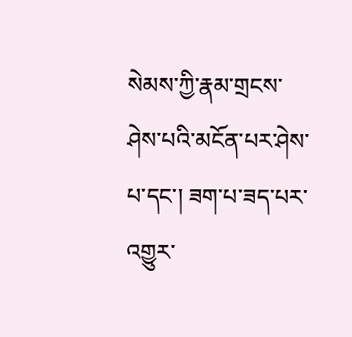སེམས་ཀྱི་རྣམ་གྲངས་ཤེས་པའི་མངོན་པར་ཤེས་པ་དང་། ཟག་པ་ཟད་པར་འགྱུར་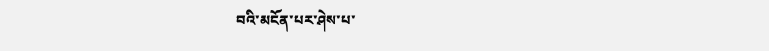བའི་མངོན་པར་ཤེས་པ་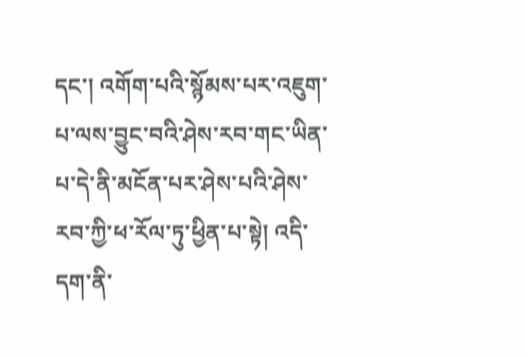དང་། འགོག་པའི་སྙོམས་པར་འཇུག་པ་ལས་བྱུང་བའི་ཤེས་རབ་གང་ཡིན་པ་དེ་ནི་མངོན་པར་ཤེས་པའི་ཤེས་རབ་ཀྱི་ཕ་རོལ་ཏུ་ཕྱིན་པ་སྟེ། འདི་དག་ནི་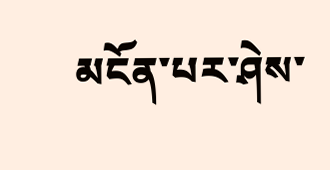མངོན་པར་ཤེས་